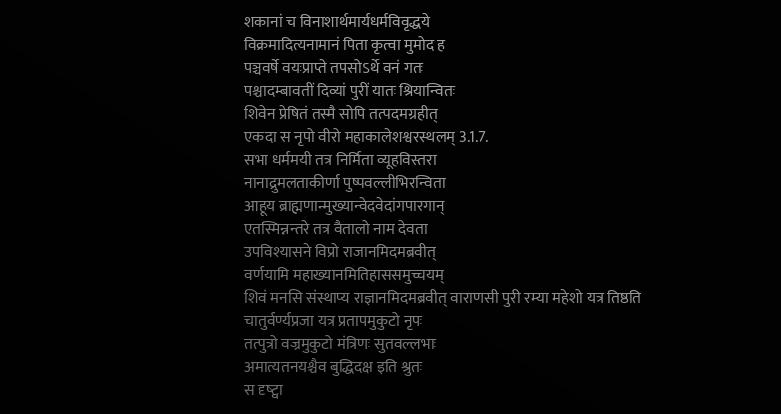शकानां च विनाशार्थमार्यधर्मविवृद्धये
विक्रमादित्यनामानं पिता कृत्वा मुमोद ह
पञ्चवर्षे वयःप्राप्ते तपसोऽर्थे वनं गतः
पश्चादम्बावतीं दिव्यां पुरीं यातः श्रियान्वितः
शिवेन प्रेषितं तस्मै सोपि तत्पदमग्रहीत्
एकदा स नृपो वीरो महाकालेशश्वरस्थलम् 3.1.7.
सभा धर्ममयी तत्र निर्मिता व्यूहविस्तरा
नानाद्रुमलताकीर्णा पुष्पवल्लीभिरन्विता
आहूय ब्राह्मणान्मुख्यान्वेदवेदांगपारगान्
एतस्मिन्नन्तरे तत्र वैतालो नाम देवता
उपविश्यासने विप्रो राजानमिदमब्रवीत्
वर्णयामि महाख्यानमितिहाससमुच्चयम्
शिवं मनसि संस्थाप्य राज्ञानमिदमब्रवीत् वाराणसी पुरी रम्या महेशो यत्र तिष्ठति
चातुर्वर्ण्यप्रजा यत्र प्रतापमुकुटो नृपः
तत्पुत्रो वज्रमुकुटो मंत्रिणः सुतवल्लभाः
अमात्यतनयश्चैव बुद्धिदक्ष इति श्रुतः
स दृष्ट्वा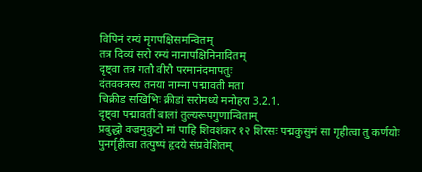विपिनं रम्यं मृगपक्षिसमन्वितम्
तत्र दिव्यं सरो रम्यं नानापक्षिनिनादितम्
दृष्ट्वा तत्र गतौ वीरौ परमानंदमापतुः
दंतवक्त्रस्य तनया नाम्ना पद्मावती मता
चिक्रीड सखिभिः क्रीडां सरोमध्ये मनोहरा 3.2.1.
दृष्ट्वा पद्मावतीं बालां तुल्यरूपगुणान्विताम्
प्रबुद्धो वज्रमुकुटो मां पाहि शिवशंकर १२ शिरसः पद्मकुसुमं सा गृहीत्वा तु कर्णयोः
पुनर्गृहीत्वा तत्पुष्पं हृदये संप्रवेशितम्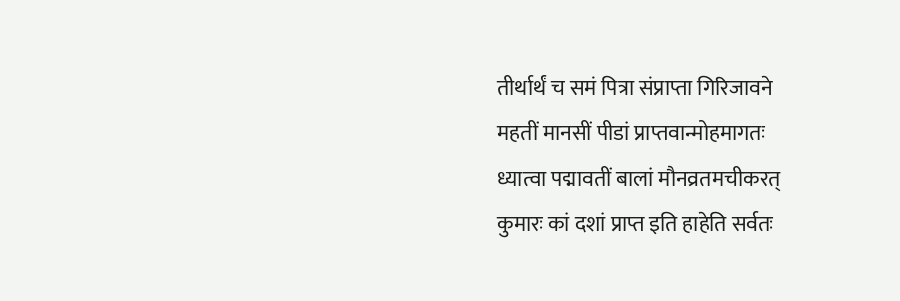तीर्थार्थं च समं पित्रा संप्राप्ता गिरिजावने
महतीं मानसीं पीडां प्राप्तवान्मोहमागतः
ध्यात्वा पद्मावतीं बालां मौनव्रतमचीकरत्
कुमारः कां दशां प्राप्त इति हाहेति सर्वतः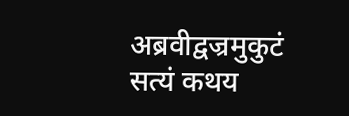अब्रवीद्वज्रमुकुटं सत्यं कथय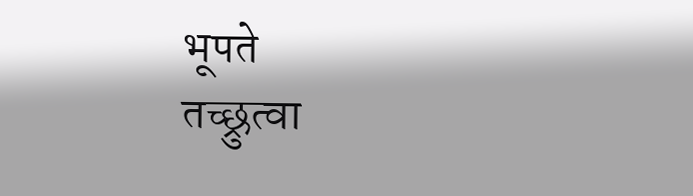भूपते
तच्छ्रुत्वा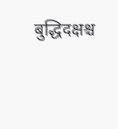बुद्धिदक्षश्च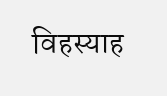विहस्याह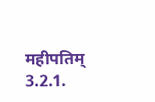महीपतिम् 3.2.1.